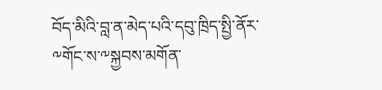བོད་མིའི་བླ་ན་མེད་པའི་དབུ་ཁྲིད་སྤྱི་ནོར་༸གོང་ས་༸སྐྱབས་མགོན་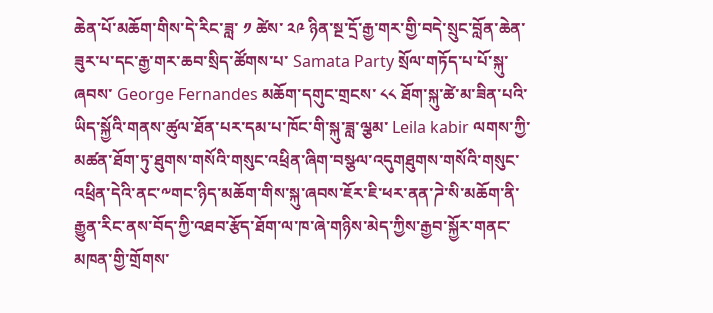ཆེན་པོ་མཆོག་གིས་དེ་རིང་ཟླ་ ༡ ཚེས་ ༢༩ ཉིན་སྔ་དྲོ་རྒྱ་གར་གྱི་བདེ་སྲུང་བློན་ཆེན་ཟུར་པ་དང་རྒྱ་གར་ཆབ་སྲིད་ཚོགས་པ་ Samata Party སྲོལ་གཏོད་པ་པོ་སྐུ་ཞབས་ George Fernandes མཆོག་དགུང་གྲངས་ ༨༨ ཐོག་སྐུ་ཚེ་མ་ཟིན་པའི་ཡིད་སྐྱོའི་གནས་ཚུལ་ཐོན་པར་དམ་པ་ཁོང་གི་སྐུ་ཟླ་ལྕམ་ Leila kabir ལགས་ཀྱི་མཚན་ཐོག་ཏུ་ཐུགས་གསོའི་གསུང་འཕྲིན་ཞིག་བསྩལ་འདུགཐུགས་གསོའི་གསུང་འཕྲིན་དེའི་ནང་༸གང་ཉིད་མཆོག་གིས་སྐུ་ཞབས་ཇོར་ཇི་ཕར་ནན་ཌེ་སི་མཆོག་ནི་རྒྱུན་རིང་ནས་བོད་ཀྱི་འཐབ་རྩོད་ཐོག་ལ་ཁ་ཞེ་གཉིས་མེད་ཀྱིས་རྒྱབ་སྐྱོར་གནང་མཁན་གྱི་གྲོགས་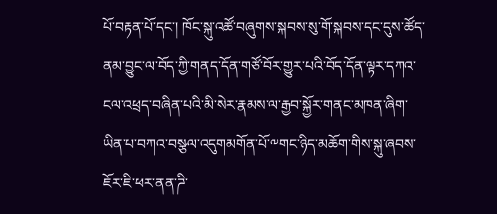པོ་བརྟན་པོ་དང་། ཁོང་སྐུ་འཚོ་བཞུགས་སྐབས་སུ་གོ་སྐབས་དང་དུས་ཚོད་ནམ་བྱུང་ལ་བོད་ཀྱི་གནད་དོན་གཙོ་བོར་གྱུར་པའི་བོད་དོན་ལྟར་དཀའ་ངལ་འཕྲད་བཞིན་པའི་མི་སེར་རྣམས་ལ་རྒྱབ་སྐྱོར་གནང་མཁན་ཞིག་ཡིན་པ་བཀའ་བསྩལ་འདུགམགོན་པོ་༸གང་ཉིད་མཆོག་གིས་སྐུ་ཞབས་ཇོར་ཇི་ཕར་ནན་ཌི་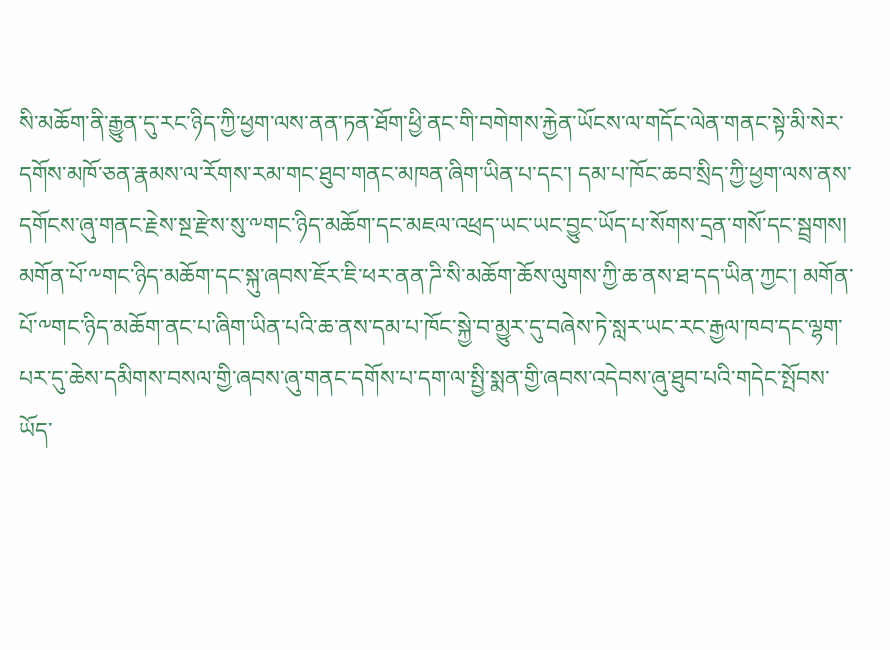སི་མཆོག་ནི་རྒྱུན་དུ་རང་ཉིད་ཀྱི་ཕྱག་ལས་ནན་ཏན་ཐོག་ཕྱི་ནང་གི་བགེགས་རྐྱེན་ཡོངས་ལ་གདོང་ལེན་གནང་སྟེ་མི་སེར་དགོས་མཁོ་ཅན་རྣམས་ལ་རོགས་རམ་གང་ཐུབ་གནང་མཁན་ཞིག་ཡིན་པ་དང་། དམ་པ་ཁོང་ཆབ་སྲིད་ཀྱི་ཕྱག་ལས་ནས་དགོངས་ཞུ་གནང་རྗེས་སྔ་རྫེས་སུ་༸གང་ཉིད་མཆོག་དང་མཇལ་འཕྲད་ཡང་ཡང་བྱུང་ཡོད་པ་སོགས་དྲན་གསོ་དང་སྦྲགས། མགོན་པོ་༸གང་ཉིད་མཆོག་དང་སྐུ་ཞབས་ཇོར་ཇི་ཕར་ནན་ཌི་སི་མཆོག་ཆོས་ལུགས་ཀྱི་ཆ་ནས་ཐ་དད་ཡིན་ཀྱང་། མགོན་པོ་༸གང་ཉིད་མཆོག་ནང་པ་ཞིག་ཡིན་པའི་ཆ་ནས་དམ་པ་ཁོང་སྐྱེ་བ་མྱུར་དུ་བཞེས་ཏེ་སླར་ཡང་རང་རྒྱལ་ཁབ་དང་ལྷག་པར་དུ་ཆེས་དམིགས་བསལ་གྱི་ཞབས་ཞུ་གནང་དགོས་པ་དག་ལ་སྤྱི་སྨན་གྱི་ཞབས་འདེབས་ཞུ་ཐུབ་པའི་གདེང་སྤོབས་ཡོད་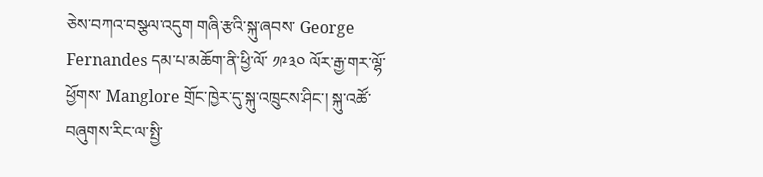ཅེས་བཀའ་བསྩལ་འདུག གཞི་རྩའི་སྐུ་ཞབས་ George Fernandes དམ་པ་མཆོག་ནི་ཕྱི་ལོ་ ༡༩༣༠ ལོར་རྒྱ་གར་ལྷོ་ཕྱོགས་ Manglore གྲོང་ཁྱེར་དུ་སྐུ་འཁྲུངས་ཤིང་། སྐུ་འཚོ་བཞུགས་རིང་ལ་སྤྱི་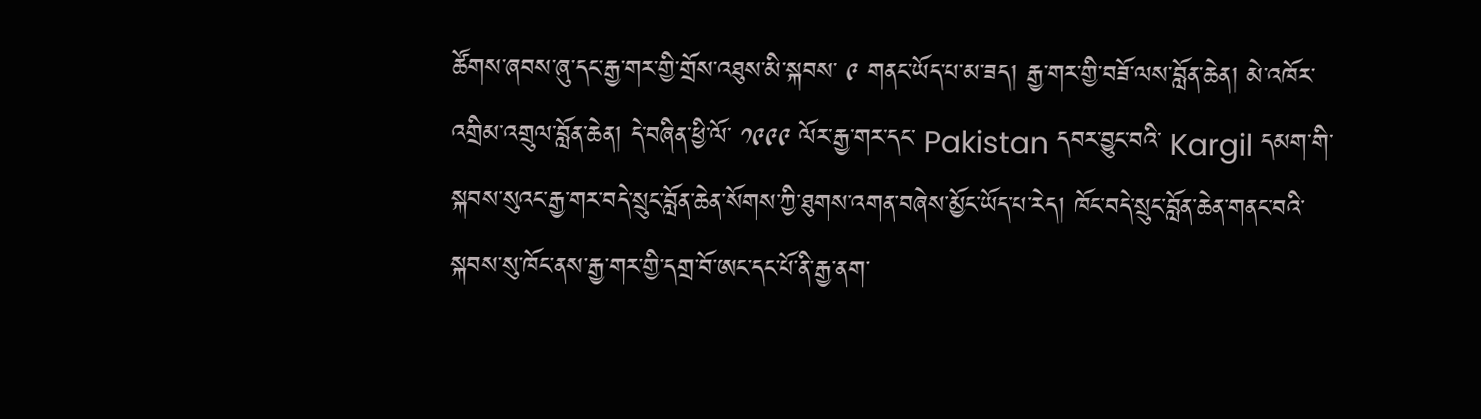ཚོགས་ཞབས་ཞུ་དང་རྒྱ་གར་གྱི་གྲོས་འཐུས་མི་སྐབས་ ༩ གནང་ཡོད་པ་མ་ཟད། རྒྱ་གར་གྱི་བཟོ་ལས་བློན་ཆེན། མེ་འཁོར་འགྲིམ་འགྲུལ་བློན་ཆེན། དེ་བཞིན་ཕྱི་ལོ་ ༡༩༩༩ ལོར་རྒྱ་གར་དང་ Pakistan དབར་བྱུང་བའི་ Kargil དམག་གི་སྐབས་སུའང་རྒྱ་གར་བདེ་སྲུང་བློན་ཆེན་སོགས་ཀྱི་ཐུགས་འགན་བཞེས་མྱོང་ཡོད་པ་རེད། ཁོང་བདེ་སྲུང་བློན་ཆེན་གནང་བའི་སྐབས་སུ་ཁོང་ནས་རྒྱ་གར་གྱི་དགྲ་བོ་ཨང་དང་པོ་ནི་རྒྱ་ནག་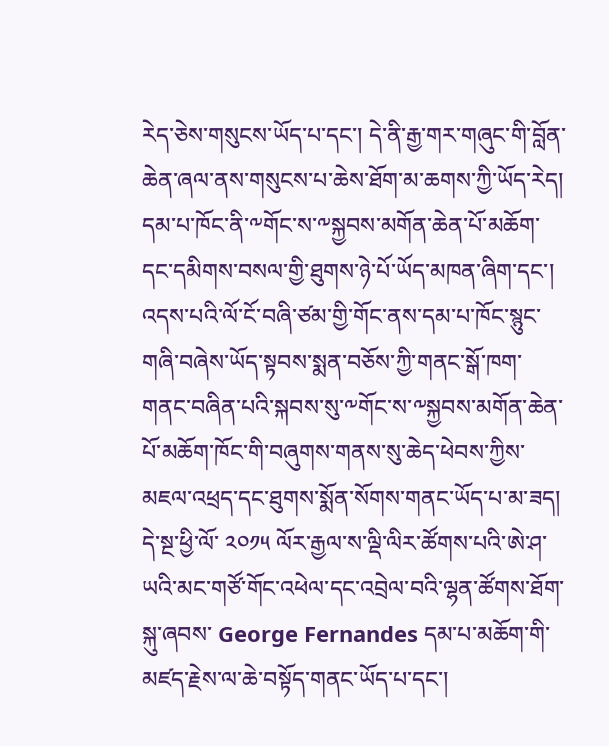རེད་ཅེས་གསུངས་ཡོད་པ་དང་། དེ་ནི་རྒྱ་གར་གཞུང་གི་བློན་ཆེན་ཞལ་ནས་གསུངས་པ་ཆེས་ཐོག་མ་ཆགས་ཀྱི་ཡོད་རེད། དམ་པ་ཁོང་ནི་༸གོང་ས་༸སྐྱབས་མགོན་ཆེན་པོ་མཆོག་དང་དམིགས་བསལ་གྱི་ཐུགས་ཉེ་པོ་ཡོད་མཁན་ཞིག་དང་། འདས་པའི་ལོ་ངོ་བཞི་ཙམ་གྱི་གོང་ནས་དམ་པ་ཁོང་སྙུང་གཞི་བཞེས་ཡོད་སྟབས་སྨན་བཅོས་ཀྱི་གནང་སྒོ་ཁག་གནང་བཞིན་པའི་སྐབས་སུ་༸གོང་ས་༸སྐྱབས་མགོན་ཆེན་པོ་མཆོག་ཁོང་གི་བཞུགས་གནས་སུ་ཆེད་ཕེབས་ཀྱིས་མཇལ་འཕྲད་དང་ཐུགས་སྨོན་སོགས་གནང་ཡོད་པ་མ་ཟད། དེ་སྔ་ཕྱི་ལོ་ ༢༠༡༥ ལོར་རྒྱལ་ས་ལྡི་ལིར་ཚོགས་པའི་ཨེ་ཤ་ཡའི་མང་གཙོ་གོང་འཕེལ་དང་འབྲེལ་བའི་ལྷན་ཚོགས་ཐོག་སྐུ་ཞབས་ George Fernandes དམ་པ་མཆོག་གི་མཛད་རྗེས་ལ་ཆེ་བསྟོད་གནང་ཡོད་པ་དང་།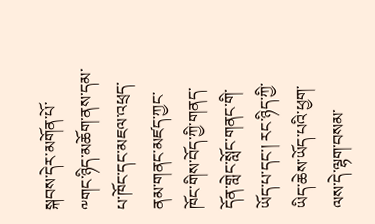སྐབས་དེར་མགོན་པོ་༸གང་ཉིད་མཆོག་ནས་དམ་པ་ཁོང་དང་མཇལ་འཕྲད་ནམ་གནང་མཛད་ཀྱང་ ཁོང་གིས་བོད་ཀྱི་གནད་དོན་གླེང་སློང་གནང་གི་ཡོད་པ་དང་། རང་ཉིད་ཀྱི་ཡིད་ཆེས་ཡོད་པའི་ཕྱག་ལས་དེ་ལྷག་བསམ་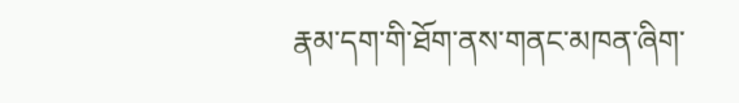རྣམ་དག་གི་ཐོག་ནས་གནང་མཁན་ཞིག་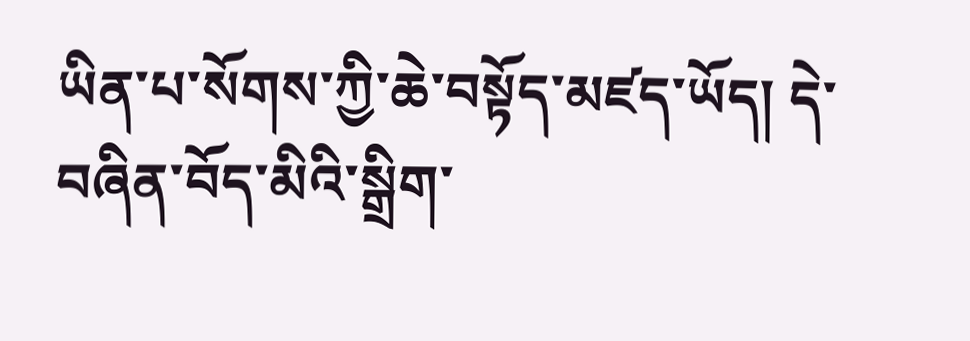ཡིན་པ་སོགས་ཀྱི་ཆེ་བསྟོད་མཛད་ཡོད། དེ་བཞིན་བོད་མིའི་སྒྲིག་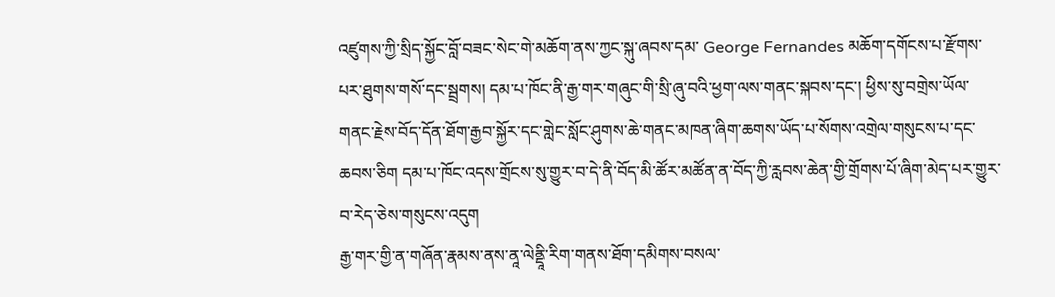འཛུགས་ཀྱི་སྲིད་སྐྱོང་བློ་བཟང་སེང་གེ་མཆོག་ནས་ཀྱང་སྐུ་ཞབས་དམ་ George Fernandes མཆོག་དགོངས་པ་རྫོགས་པར་ཐུགས་གསོ་དང་སྦྲགས། དམ་པ་ཁོང་ནི་རྒྱ་གར་གཞུང་གི་སྲི་ཞུ་བའི་ཕྱག་ལས་གནང་སྐབས་དང་། ཕྱིས་སུ་བགྲེས་ཡོལ་གནང་རྗེས་བོད་དོན་ཐོག་རྒྱབ་སྐྱོར་དང་གླེང་སློང་ཤུགས་ཆེ་གནང་མཁན་ཞིག་ཆགས་ཡོད་པ་སོགས་འགྲེལ་གསུངས་པ་དང་ཆབས་ཅིག དམ་པ་ཁོང་འདས་གྲོངས་སུ་གྱུར་བ་དེ་ནི་བོད་མི་ཚོར་མཚོན་ན་བོད་ཀྱི་རླབས་ཆེན་གྱི་གྲོགས་པོ་ཞིག་མེད་པར་གྱུར་བ་རེད་ཅེས་གསུངས་འདུག
རྒྱ་གར་གྱི་ན་གཞོན་རྣམས་ནས་ནཱ་ལེནྡཱི་རིག་གནས་ཐོག་དམིགས་བསལ་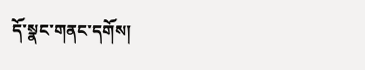དོ་སྣང་གནང་དགོས།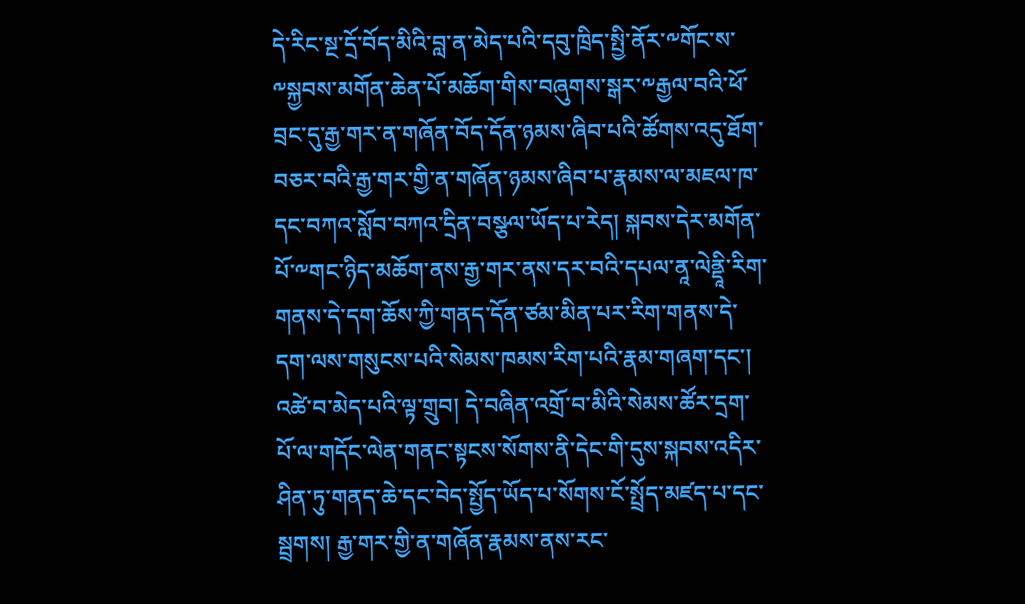དེ་རིང་སྔ་དྲོ་བོད་མིའི་བླ་ན་མེད་པའི་དབུ་ཁྲིད་སྤྱི་ནོར་༸གོང་ས་༸སྐྱབས་མགོན་ཆེན་པོ་མཆོག་གིས་བཞུགས་སྒར་༸རྒྱལ་བའི་ཕོ་བྲང་དུ་རྒྱ་གར་ན་གཞོན་བོད་དོན་ཉམས་ཞིབ་པའི་ཚོགས་འདུ་ཐོག་བཅར་བའི་རྒྱ་གར་གྱི་ན་གཞོན་ཉམས་ཞིབ་པ་རྣམས་ལ་མཇལ་ཁ་དང་བཀའ་སློབ་བཀའ་དྲིན་བསྩལ་ཡོད་པ་རེད། སྐབས་དེར་མགོན་པོ་༸གང་ཉིད་མཆོག་ནས་རྒྱ་གར་ནས་དར་བའི་དཔལ་ནཱ་ལེནྡཱི་རིག་གནས་དེ་དག་ཆོས་ཀྱི་གནད་དོན་ཙམ་མིན་པར་རིག་གནས་དེ་དག་ལས་གསུངས་པའི་སེམས་ཁམས་རིག་པའི་རྣམ་གཞག་དང་། འཚེ་བ་མེད་པའི་ལྟ་གྲུབ། དེ་བཞིན་འགྲོ་བ་མིའི་སེམས་ཚོར་དྲག་པོ་ལ་གདོང་ལེན་གནང་སྟངས་སོགས་ནི་དེང་གི་དུས་སྐབས་འདིར་ཤིན་ཏུ་གནད་ཆེ་དང་བེད་སྤྱོད་ཡོད་པ་སོགས་ངོ་སྤྲོད་མཛད་པ་དང་སྦྲགས། རྒྱ་གར་གྱི་ན་གཞོན་རྣམས་ནས་རང་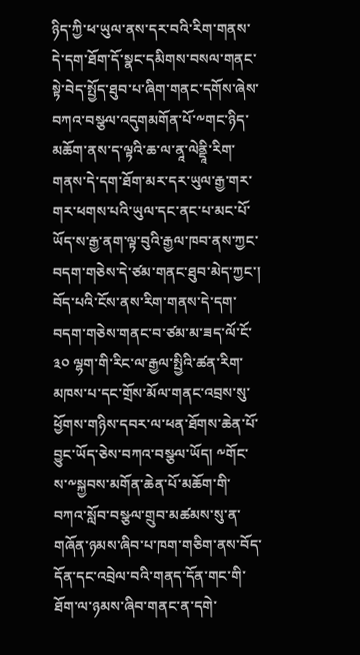ཉིད་ཀྱི་ཕ་ཡུལ་ནས་དར་བའི་རིག་གནས་དེ་དག་ཐོག་དོ་སྣང་དམིགས་བསལ་གནང་སྟེ་བེད་སྤྱོད་ཐུབ་པ་ཞིག་གནང་དགོས་ཞེས་བཀའ་བསྩལ་འདུགམགོན་པོ་༸གང་ཉིད་མཆོག་ནས་ད་ལྟའི་ཆ་ལ་ནཱ་ལེནྡཱི་རིག་གནས་དེ་དག་ཐོག་མར་དར་ཡུལ་རྒྱ་གར་གར་ཕགས་པའི་ཡུལ་དང་ནང་པ་མང་པོ་ཡོད་ས་རྒྱ་ནག་ལྟ་བུའི་རྒྱལ་ཁབ་ནས་ཀྱང་བདག་གཅེས་དེ་ཙམ་གནང་ཐུབ་མེད་ཀྱང་། བོད་པའི་ངོས་ནས་རིག་གནས་དེ་དག་བདག་གཅེས་གནང་བ་ཙམ་མ་ཟད་ལོ་ངོ་ ༣༠ ལྷག་གི་རིང་ལ་རྒྱལ་སྤྱིའི་ཚན་རིག་མཁས་པ་དང་གྲོས་མོལ་གནང་འབྲས་སུ་ཕྱོགས་གཉིས་དབར་ལ་ཕན་ཐོགས་ཆེན་པོ་བྱུང་ཡོད་ཅེས་བཀའ་བསྩལ་ཡོད། ༸གོང་ས་༸སྐྱབས་མགོན་ཆེན་པོ་མཆོག་གི་བཀའ་སློབ་བསྩལ་གྲུབ་མཚམས་སུ་ན་གཞོན་ཉམས་ཞིབ་པ་ཁག་གཅིག་ནས་བོད་དོན་དང་འབྲེལ་བའི་གནད་དོན་གང་གི་ཐོག་ལ་ཉམས་ཞིབ་གནང་ན་དགེ་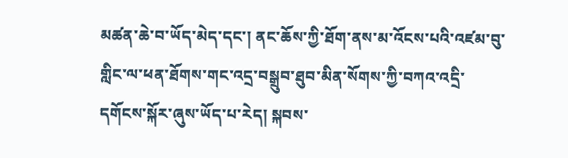མཚན་ཆེ་བ་ཡོད་མེད་དང་། ནང་ཆོས་ཀྱི་ཐོག་ནས་མ་འོངས་པའི་འཛམ་བུ་གླིང་ལ་ཕན་ཐོགས་གང་འདྲ་བསྒྲུབ་ཐུབ་མིན་སོགས་ཀྱི་བཀའ་འདྲི་དགོངས་སྐོར་ཞུས་ཡོད་པ་རེད། སྐབས་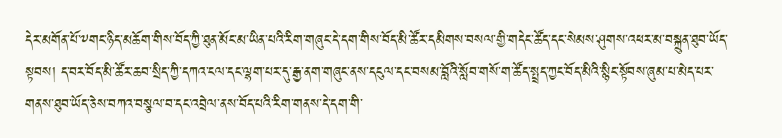དེར་མགོན་པོ་༸གང་ཉིད་མཆོག་གིས་བོད་ཀྱི་ཐུན་མོང་མ་ཡིན་པའི་རིག་གཞུང་དེ་དག་གིས་བོད་མི་ཚོར་དམིགས་བསལ་གྱི་གདེང་ཚོད་དང་སེམས་ཤུགས་འཕར་མ་བསྐྲུན་ཐུབ་ཡོད་སྟབས། ད་བར་བོད་མི་ཚོར་ཆབ་སྲིད་ཀྱི་དཀའ་ངལ་དང་ལྷག་པར་དུ་རྒྱ་ནག་གཞུང་ནས་དངུལ་དང་བསམ་བློའི་སློབ་གསོ་ག་ཚོད་སྤྲད་ཀྱང་བོད་མིའི་སྙིང་སྟོབས་ཞུམ་པ་མེད་པར་གནས་ཐུབ་ཡོད་ཅེས་བཀའ་བསྩལ་བ་དང་འབྲེལ་ནས་བོད་པའི་རིག་གནས་དེ་དག་གི་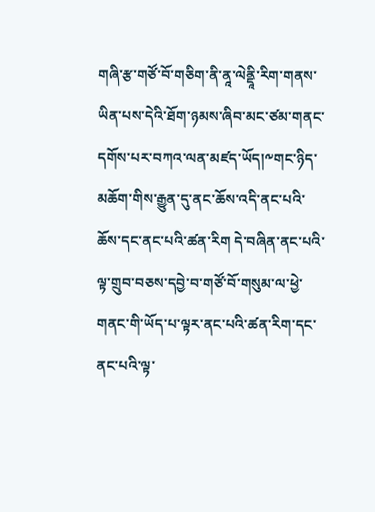གཞི་རྩ་གཙོ་བོ་གཅིག་ནི་ནཱ་ལེནྡཱི་རིག་གནས་ཡིན་པས་དེའི་ཐོག་ཉམས་ཞིབ་མང་ཙམ་གནང་དགོས་པར་བཀའ་ལན་མཛད་ཡོད།༸གང་ཉིད་མཆོག་གིས་རྒྱུན་དུ་ནང་ཆོས་འདི་ནང་པའི་ཆོས་དང་ནང་པའི་ཚན་རིག དེ་བཞིན་ནང་པའི་ལྟ་གྲུབ་བཅས་དབྱེ་བ་གཙོ་བོ་གསུམ་ལ་ཕྱེ་གནང་གི་ཡོད་པ་ལྟར་ནང་པའི་ཚན་རིག་དང་ནང་པའི་ལྟ་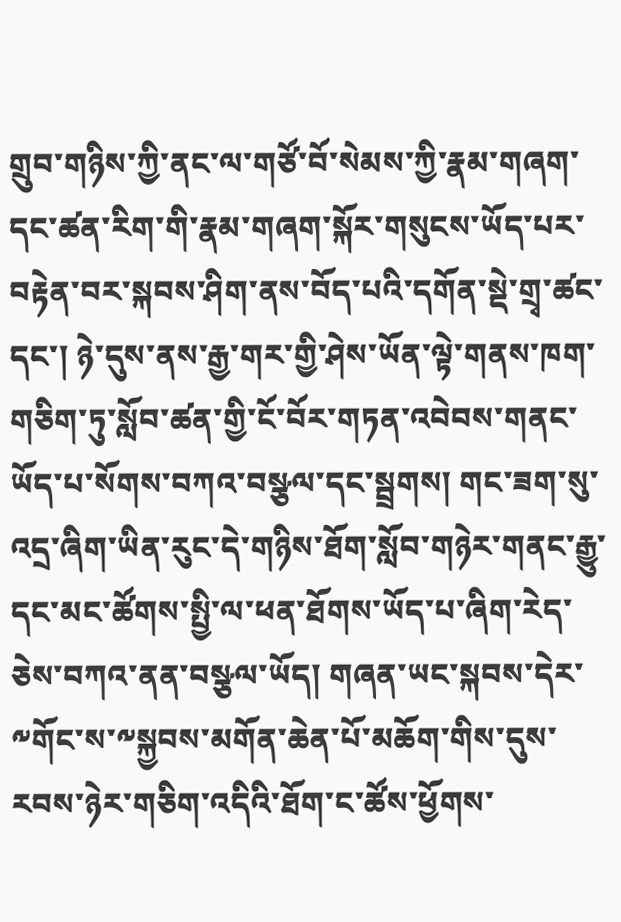གྲུབ་གཉིས་ཀྱི་ནང་ལ་གཙོ་བོ་སེམས་ཀྱི་རྣམ་གཞག་དང་ཚན་རིག་གི་རྣམ་གཞག་སྐོར་གསུངས་ཡོད་པར་བརྟེན་བར་སྐབས་ཤིག་ནས་བོད་པའི་དགོན་སྡེ་གྲྭ་ཚང་དང་། ཉེ་དུས་ནས་རྒྱ་གར་གྱི་ཤེས་ཡོན་ལྟེ་གནས་ཁག་གཅིག་ཏུ་སློབ་ཚན་གྱི་ངོ་བོར་གཏན་འབེབས་གནང་ཡོད་པ་སོགས་བཀའ་བསྩལ་དང་སྦྲགས། གང་ཟག་སུ་འདྲ་ཞིག་ཡིན་རུང་དེ་གཉིས་ཐོག་སློབ་གཉེར་གནང་རྒྱུ་དང་མང་ཚོགས་སྤྱི་ལ་ཕན་ཐོགས་ཡོད་པ་ཞིག་རེད་ཅེས་བཀའ་ནན་བསྩལ་ཡོད། གཞན་ཡང་སྐབས་དེར་༸གོང་ས་༸སྐྱབས་མགོན་ཆེན་པོ་མཆོག་གིས་དུས་རབས་ཉེར་གཅིག་འདིའི་ཐོག་ང་ཚོས་ཕྱོགས་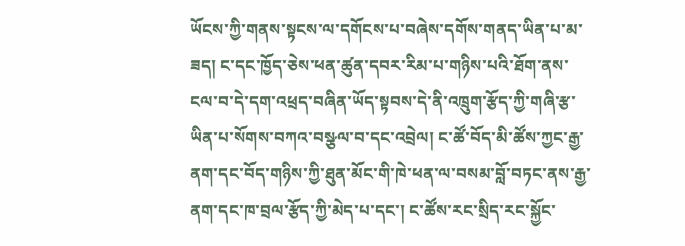ཡོངས་ཀྱི་གནས་སྟངས་ལ་དགོངས་པ་བཞེས་དགོས་གནད་ཡིན་པ་མ་ཟད། ང་དང་ཁྱོད་ཅེས་ཕན་ཚུན་དབར་རིམ་པ་གཉིས་པའི་ཐོག་ནས་ངལ་བ་དེ་དག་འཕྲད་བཞིན་ཡོད་སྟབས་དེ་ནི་འཁྲུག་རྩོད་ཀྱི་གཞི་རྩ་ཡིན་པ་སོགས་བཀའ་བསྩལ་བ་དང་འབྲེལ། ང་ཚོ་བོད་མི་ཚོས་ཀྱང་རྒྱ་ནག་དང་བོད་གཉིས་ཀྱི་ཐུན་མོང་གི་ཁེ་ཕན་ལ་བསམ་བློ་བཏང་ནས་རྒྱ་ནག་དང་ཁ་བྲལ་རྩོད་ཀྱི་མེད་པ་དང་། ང་ཚོས་རང་སྲིད་རང་སྐྱོང་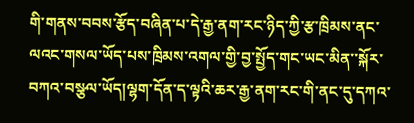གི་གནས་བབས་རྩོད་བཞིན་པ་དེ་རྒྱ་ནག་རང་ཉིད་ཀྱི་རྩ་ཁྲིམས་ནང་ལའང་གསལ་ཡོད་པས་ཁྲིམས་འགལ་གྱི་བྱ་སྤྱོད་གང་ཡང་མིན་་སྐོར་བཀའ་བསྩལ་ཡོད།ལྷག་དོན་ད་ལྟའི་ཆར་རྒྱ་ནག་རང་གི་ནང་དུ་དཀའ་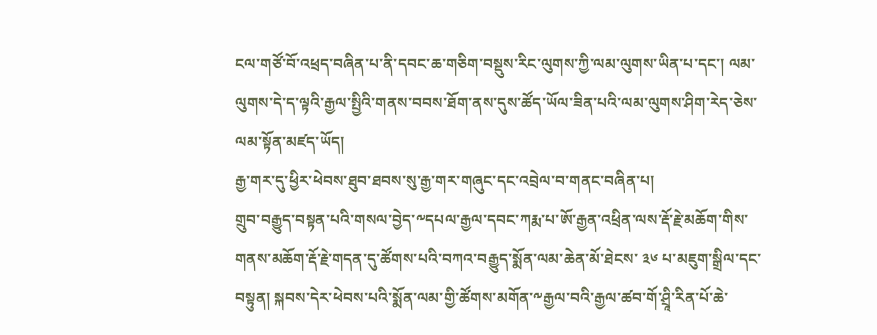ངལ་གཙོ་བོ་འཕྲད་བཞིན་པ་ནི་དབང་ཆ་གཅིག་བསྡུས་རིང་ལུགས་ཀྱི་ལམ་ལུགས་ཡིན་པ་དང་། ལམ་ལུགས་དེ་ད་ལྟའི་རྒྱལ་སྤྱིའི་གནས་བབས་ཐོག་ནས་དུས་ཚོད་ཡོལ་ཟིན་པའི་ལམ་ལུགས་ཤིག་རེད་ཅེས་ལམ་སྟོན་མཛད་ཡོད།
རྒྱ་གར་དུ་ཕྱིར་ཕེབས་ཐུབ་ཐབས་སུ་རྒྱ་གར་གཞུང་དང་འབྲེལ་བ་གནང་བཞིན་པ།
གྲུབ་བརྒྱུད་བསྟན་པའི་གསལ་བྱེད་༸དཔལ་རྒྱལ་དབང་ཀརྨ་པ་ཨོ་རྒྱན་འཕྲིན་ལས་རྡོ་རྗེ་མཆོག་གིས་གནས་མཆོག་རྡོ་རྗེ་གདན་དུ་ཚོགས་པའི་བཀའ་བརྒྱུད་སྨོན་ལམ་ཆེན་མོ་ཐེངས་ ༣༦ པ་མཇུག་སྒྲིལ་དང་བསྟུན། སྐབས་དེར་ཕེབས་པའི་སྨོན་ལམ་གྱི་ཚོགས་མགོན་༸རྒྱལ་བའི་རྒྱལ་ཚབ་གོ་ཤྲཱི་རིན་པོ་ཆེ་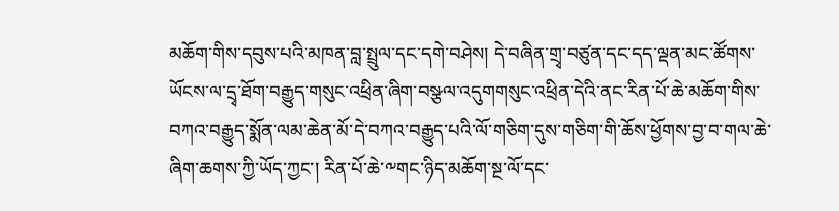མཆོག་གིས་དབུས་པའི་མཁན་བླ་སྤྲུལ་དང་དགེ་བཤེས། དེ་བཞིན་གྲྭ་བཙུན་དང་དད་ལྡན་མང་ཚོགས་ཡོངས་ལ་དྲྭ་ཐོག་བརྒྱུད་གསུང་འཕྲིན་ཞིག་བསྩལ་འདུགགསུང་འཕྲིན་དེའི་ནང་རིན་པོ་ཆེ་མཆོག་གིས་བཀའ་བརྒྱུད་སྨོན་ལམ་ཆེན་མོ་དེ་བཀའ་བརྒྱུད་པའི་ལོ་གཅིག་དུས་གཅིག་གི་ཆོས་ཕྱོགས་བྱ་བ་གལ་ཆེ་ཞིག་ཆགས་ཀྱི་ཡོད་ཀྱང་། རིན་པོ་ཆེ་༸གང་ཉིད་མཆོག་སྔ་ལོ་དང་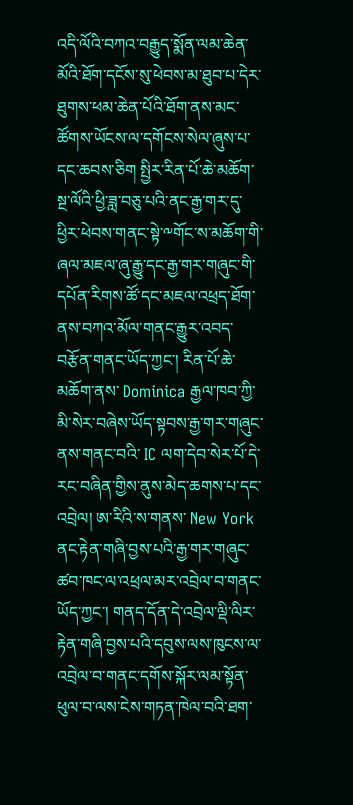འདི་ལོའི་བཀའ་བརྒྱུད་སྨོན་ལམ་ཆེན་མོའི་ཐོག་དངོས་སུ་ཕེབས་མ་ཐུབ་པ་དེར་ཐུགས་ཕམ་ཆེན་པོའི་ཐོག་ནས་མང་ཚོགས་ཡོངས་ལ་དགོངས་སེལ་ཞུས་པ་དང་ཆབས་ཅིག སྤྱིར་རིན་པོ་ཆེ་མཆོག་སྔ་ལོའི་ཕྱི་ཟླ་བཅུ་པའི་ནང་རྒྱ་གར་དུ་ཕྱིར་ཕེབས་གནང་སྟེ་༸གོང་ས་མཆོག་གི་ཞལ་མཇལ་ཞུ་རྒྱུ་དང་རྒྱ་གར་གཞུང་གི་དཔོན་རིགས་ཚོ་དང་མཇལ་འཕྲད་ཐོག་ནས་བཀའ་མོལ་གནང་རྒྱུར་འབད་བརྩོན་གནང་ཡོད་ཀྱང་། རིན་པོ་ཆེ་མཆོག་ནས་ Dominica རྒྱལ་ཁབ་ཀྱི་མི་སེར་བཞེས་ཡོད་སྟབས་རྒྱ་གར་གཞུང་ནས་གནང་བའི་ IC ལག་དེབ་སེར་པོ་དེ་རང་བཞིན་གྱིས་ནུས་མེད་ཆགས་པ་དང་འབྲེལ། ཨ་རིའི་ས་གནས་ New York ནང་རྟེན་གཞི་བྱས་པའི་རྒྱ་གར་གཞུང་ཚབ་ཁང་ལ་འཕྲལ་མར་འབྲེལ་བ་གནང་ཡོད་ཀྱང་། གནད་དོན་དེ་འབྲེལ་ལྡི་ལིར་རྟེན་གཞི་བྱས་པའི་དབུས་ལས་ཁུངས་ལ་འབྲེལ་བ་གནང་དགོས་སྐོར་ལམ་སྟོན་ཕུལ་བ་ལས་ངེས་གཏན་ཁེལ་བའི་ཐག་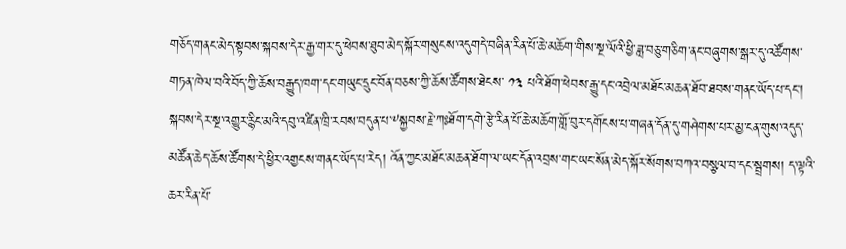གཅོད་གནང་མེད་སྟབས་སྐབས་དེར་རྒྱ་གར་དུ་ཕེབས་ཐུབ་མེད་སྐོར་གསུངས་འདུགདེ་བཞིན་རིན་པོ་ཆེ་མཆོག་གིས་སྔ་ལོའི་ཕྱི་ཟླ་བཅུ་གཅིག་ནང་བཞུགས་སྒར་དུ་འཚོགས་གཏན་ཁེལ་བའི་བོད་ཀྱི་ཆོས་བརྒྱུད་ཁག་དང་གཡུང་དྲུང་བོན་བཅས་ཀྱི་ཆོས་ཚོགས་ཐེངས་ ༡༣ པའི་ཐོག་ཕེབས་རྒྱུ་དང་འབྲེལ་མཐོང་མཆན་ཐོབ་ཐབས་གནང་ཡོད་པ་དང་། སྐབས་དེར་སྔ་འགྱུར་རྙིང་མའི་དབུ་འཛིན་ཁྲི་རབས་བདུན་པ་༸སྐྱབས་རྗེ་ཀཿཐོག་དགེ་རྩེ་རིན་པོ་ཆེ་མཆོག་གློ་བུར་དགོངས་པ་གཞན་དོན་དུ་གཤེགས་པར་མྱ་ངན་གུས་འདུད་མཚོན་ཆེད་ཆོས་ཚོགས་དེ་ཕྱིར་འགྱངས་གནང་ཡོད་པ་རེད། འོན་ཀྱང་མཐོང་མཆན་ཐོག་ལ་ཡང་དོན་འབྲས་གང་ཡང་སོན་མེད་སྐོར་སོགས་བཀའ་བསྩལ་བ་དང་སྦྲགས། ད་ལྟའི་ཆར་རིན་པོ་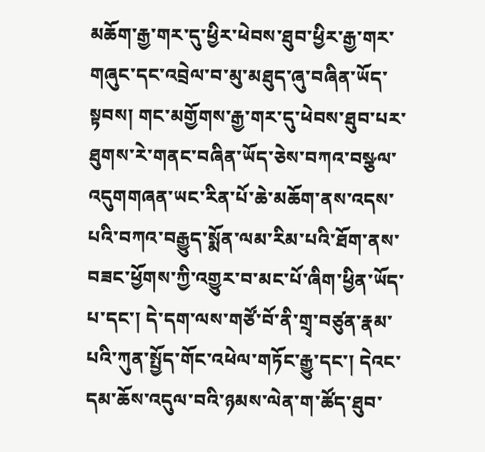མཆོག་རྒྱ་གར་དུ་ཕྱིར་ཕེབས་ཐུབ་ཕྱིར་རྒྱ་གར་གཞུང་དང་འབྲེལ་བ་མུ་མཐུད་ཞུ་བཞིན་ཡོད་སྟབས། གང་མགྱོགས་རྒྱ་གར་དུ་ཕེབས་ཐུབ་པར་ཐུགས་རེ་གནང་བཞིན་ཡོད་ཅེས་བཀའ་བསྩལ་འདུགགཞན་ཡང་རིན་པོ་ཆེ་མཆོག་ནས་འདས་པའི་བཀའ་བརྒྱུད་སྨོན་ལམ་རིམ་པའི་ཐོག་ནས་བཟང་ཕྱོགས་ཀྱི་འགྱུར་བ་མང་པོ་ཞིག་ཕྱིན་ཡོད་པ་དང་། དེ་དག་ལས་གཙོ་བོ་ནི་གྲྭ་བཙུན་རྣམ་པའི་ཀུན་སྤྱོད་གོང་འཕེལ་གཏོང་རྒྱུ་དང་། དེའང་དམ་ཆོས་འདུལ་བའི་ཉམས་ལེན་ག་ཚོད་ཐུབ་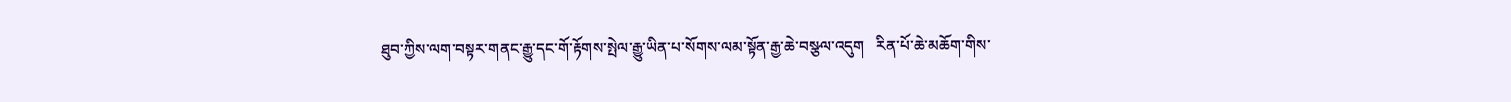ཐུབ་ཀྱིས་ལག་བསྟར་གནང་རྒྱུ་དང་གོ་རྟོགས་སྤེལ་རྒྱུ་ཡིན་པ་སོགས་ལམ་སྟོན་རྒྱ་ཆེ་བསྩལ་འདུག   རིན་པོ་ཆེ་མཆོག་གིས་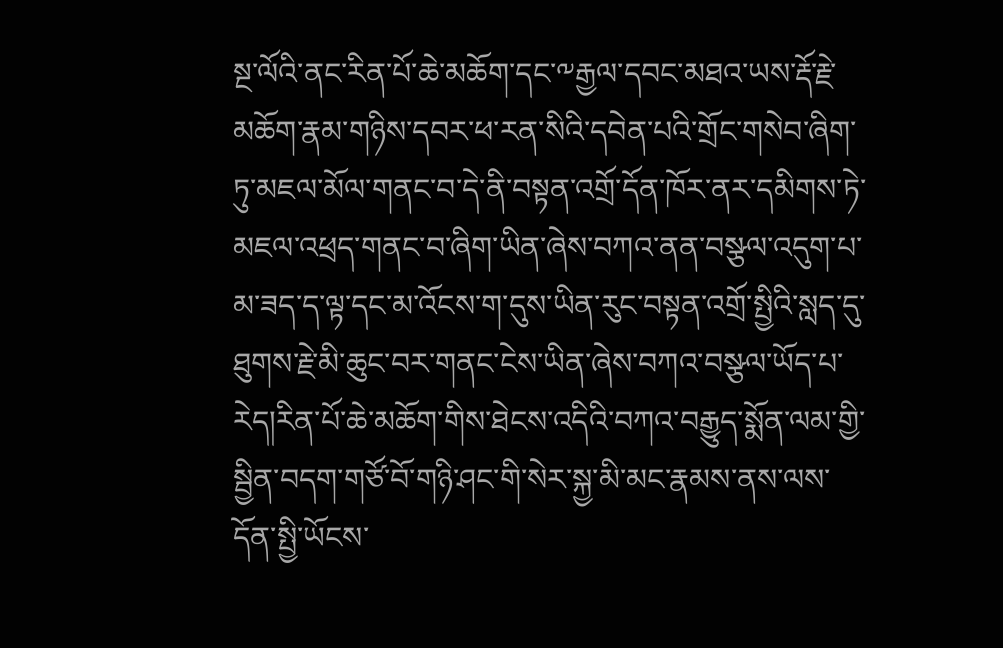སྔ་ལོའི་ནང་རིན་པོ་ཆེ་མཆོག་དང་༸རྒྱལ་དབང་མཐའ་ཡས་རྡོ་རྗེ་མཆོག་རྣམ་གཉིས་དབར་ཕ་རན་སིའི་དབེན་པའི་གྲོང་གསེབ་ཞིག་ཏུ་མཇལ་མོལ་གནང་བ་དེ་ནི་བསྟན་འགྲོ་དོན་ཁོར་ནར་དམིགས་ཏེ་མཇལ་འཕྲད་གནང་བ་ཞིག་ཡིན་ཞེས་བཀའ་ནན་བསྩལ་འདུག་པ་མ་ཟད་ད་ལྟ་དང་མ་འོངས་ག་དུས་ཡིན་རུང་བསྟན་འགྲོ་སྤྱིའི་སླད་དུ་ཐུགས་རྗེ་མི་ཆུང་བར་གནང་ངེས་ཡིན་ཞེས་བཀའ་བསྩལ་ཡོད་པ་རེད།རིན་པོ་ཆེ་མཆོག་གིས་ཐེངས་འདིའི་བཀའ་བརྒྱུད་སྨོན་ལམ་གྱི་སྦྱིན་བདག་གཙོ་བོ་གཉི་ཤང་གི་སེར་སྐྱ་མི་མང་རྣམས་ནས་ལས་དོན་སྤྱི་ཡོངས་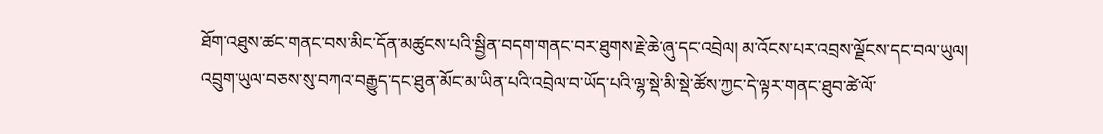ཐོག་འཐུས་ཚང་གནང་བས་མིང་དོན་མཚུངས་པའི་སྦྱིན་བདག་གནང་བར་ཐུགས་རྗེ་ཆེ་ཞུ་དང་འབྲེལ། མ་འོངས་པར་འབྲས་ལྗོངས་དང་བལ་ཡུལ། འབྲུག་ཡུལ་བཅས་སུ་བཀའ་བརྒྱུད་དང་ཐུན་མོང་མ་ཡིན་པའི་འབྲེལ་བ་ཡོད་པའི་ལྷ་སྡེ་མི་སྡེ་ཚོས་ཀྱང་དེ་ལྟར་གནང་ཐུབ་ཚེ་ལོ་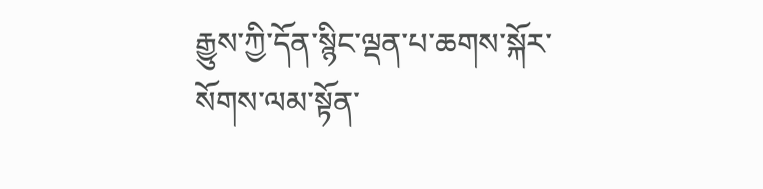རྒྱུས་ཀྱི་དོན་སྙིང་ལྡན་པ་ཆགས་སྐོར་སོགས་ལམ་སྟོན་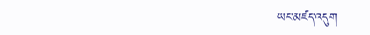ཡང་མཛད་འདུག